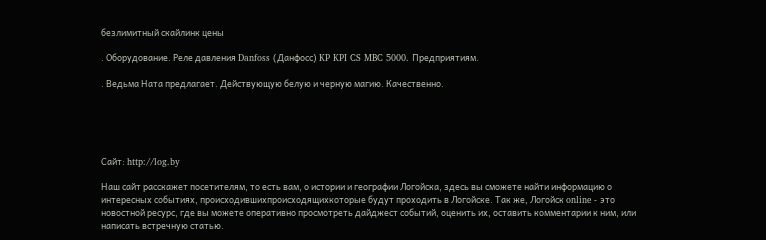безлимитный скайлинк цены

. Оборудование. Реле давления Danfoss (Данфосс) KP KPI CS MBC 5000. Предприятиям.

. Ведьма Ната предлагает. Действующую белую и черную магию. Качественно.





Сайт: http://log.by

Наш сайт расскажет посетителям, то есть вам, о истории и географии Логойска, здесь вы сможете найти информацию о интересных событиях, происходившихпроисходящихкоторые будут проходить в Логойске. Так же, Логойск online - это новостной ресурс, где вы можете оперативно просмотреть дайджест событий, оценить их, оставить комментарии к ним, или написать встречную статью.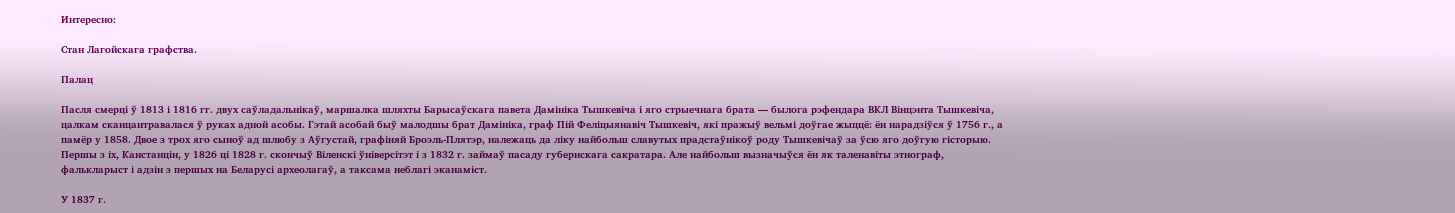Интересно:

Стан Лагойскага графства.

Палац

Пасля смерці ў 1813 і 1816 гг. двух саўладальнікаў, маршалка шляхты Барысаўскага павета Дамініка Тышкевіча і яго стрыечнага брата — былога рэфендара ВКЛ Вінцэнта Тышкевіча, цалкам сканцантравалася ў руках адной асобы. Гэтай асобай быў малодшы брат Дамініка, граф Пій Феліцыянавіч Тышкевіч, які пражыў вельмі доўгае жыццё: ён нарадзіўся ў 1756 г., а памёр у 1858. Двое з трох яго сыноў ад шлюбу з Аўгустай, графіняй Броэль-Плятэр, належаць да ліку найбольш славутых прадстаўнікоў роду Тышкевічаў за ўсю яго доўгую гісторыю. Першы з іх, Канстанцін, у 1826 ці 1828 г. скончыў Віленскі ўніверсітэт і з 1832 г. займаў пасаду губернскага сакратара. Але найбольш вызначыўся ён як таленавіты этнограф, фалькларыст і адзін з першых на Беларусі археолагаў, а таксама неблагі эканаміст.

У 1837 г.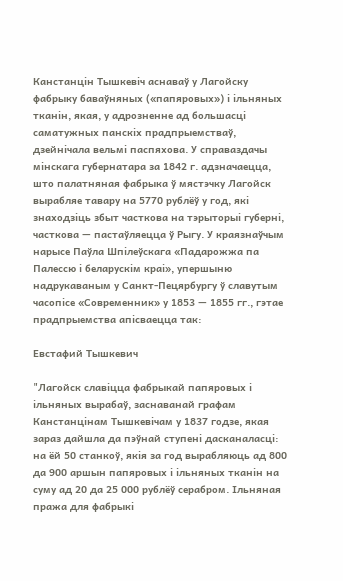Канстанцін Тышкевіч аснаваў у Лагойску фабрыку баваўняных («папяровых») і ільняных тканін, якая, у адрозненне ад большасці саматужных панскіх прадпрыемстваў, дзейнічала вельмі паспяхова. У справаздачы мінскага губернатара за 1842 г. адзначаецца, што палатняная фабрыка ў мястэчку Лагойск вырабляе тавару на 5770 рублёў у год, які знаходзіць збыт часткова на тэрыторыі губерні, часткова — пастаўляецца ў Рыгу. У краязнаўчым нарысе Паўла Шпілеўскага «Падарожжа па Палессю і беларускім краі», упершыню надрукаваным у Санкт-Пецярбургу ў славутым часопісе «Современник» у 1853 — 1855 гг., гэтае прадпрыемства апісваецца так:

Евстафий Тышкевич

"Лагойск славіцца фабрыкай папяровых і ільняных вырабаў, заснаванай графам Канстанцінам Тышкевічам у 1837 годзе, якая зараз дайшла да пэўнай ступені дасканаласці: на ёй 50 станкоў, якія за год вырабляюць ад 800 да 900 аршын папяровых і ільняных тканін на суму ад 20 да 25 000 рублёў серабром. Ільняная пража для фабрыкі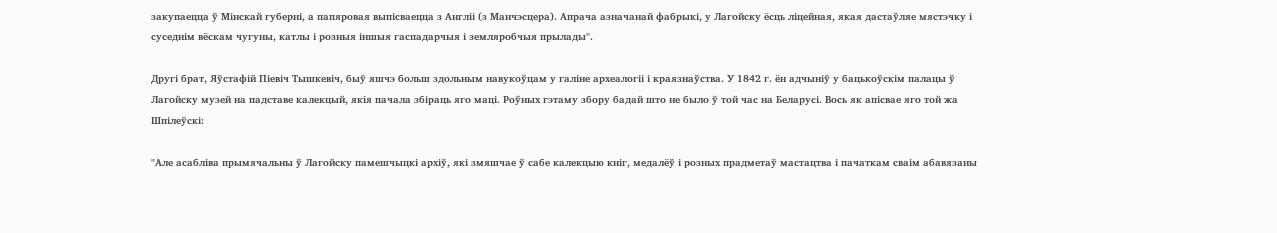закупаецца ў Мінскай губерні, а папяровая выпісваецца з Англіі (з Манчэсцера). Апрача азначанай фабрыкі, у Лагойску ёсць ліцейная, якая дастаўляе мястэчку і суседнім вёскам чугуны, катлы і розныя іншыя гаспадарчыя і земляробчыя прылады".

Другі брат, Яўстафій Піевіч Тышкевіч, быў яшчэ больш здольным навукоўцам у галіне археалогіі і краязнаўства. У 1842 г. ён адчыніў у бацькоўскім палацы ў Лагойску музей на падставе калекцый, якія пачала збіраць яго маці. Роўных гэтаму збору бадай што не было ў той час на Беларусі. Вось як апісвае яго той жа Шпілеўскі:

"Але асабліва прымячальны ў Лагойску памешчыцкі архіў, які змяшчае ў сабе калекцыю кніг, медалёў і розных прадметаў мастацтва і пачаткам сваім абавязаны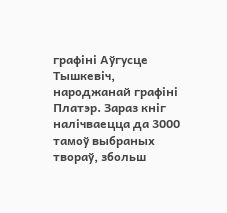графіні Аўгусце Тышкевіч, народжанай графіні Платэр. Зараз кніг налічваецца да 3000 тамоў выбраных твораў, збольш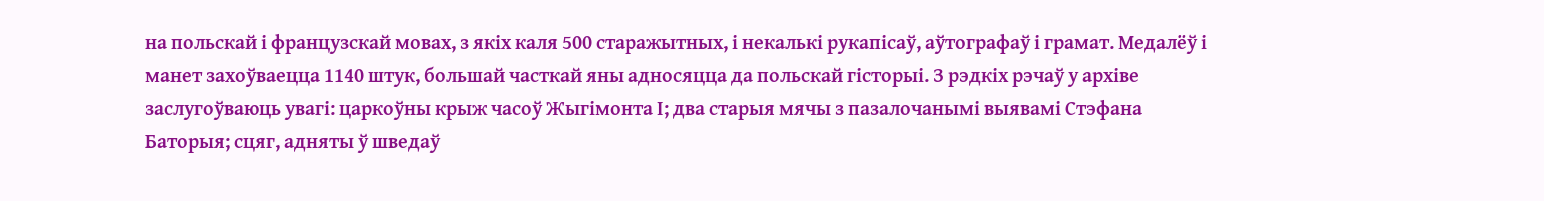на польскай і французскай мовах, з якіх каля 500 старажытных, і некалькі рукапісаў, аўтографаў і грамат. Медалёў і манет захоўваецца 1140 штук, большай часткай яны адносяцца да польскай гісторыі. З рэдкіх рэчаў у архіве заслугоўваюць увагі: царкоўны крыж часоў Жыгімонта І; два старыя мячы з пазалочанымі выявамі Стэфана Баторыя; сцяг, адняты ў шведаў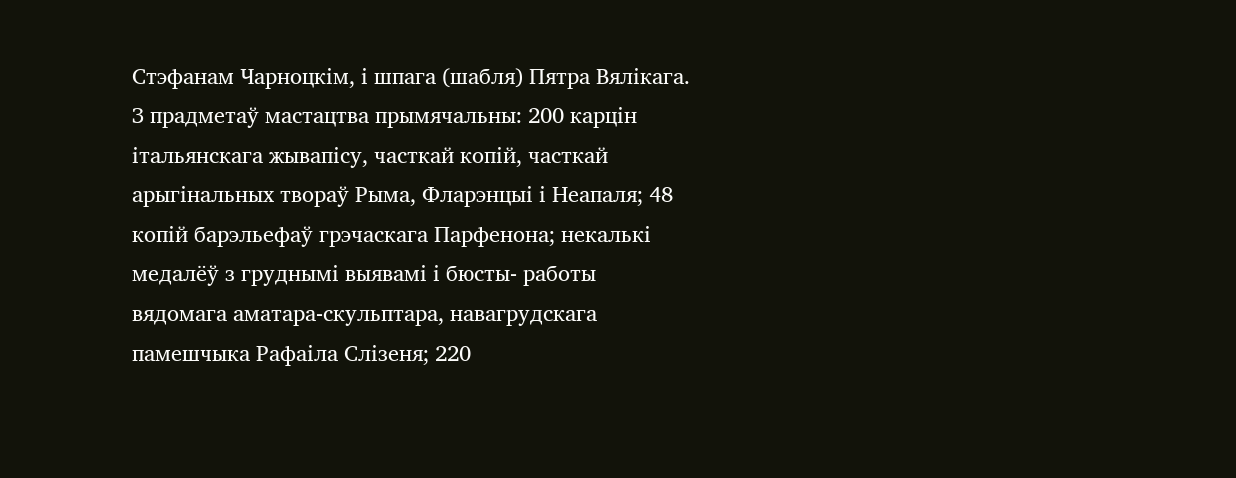Стэфанам Чарноцкім, і шпага (шабля) Пятра Вялікага. З прадметаў мастацтва прымячальны: 200 карцін італьянскага жывапісу, часткай копій, часткай арыгінальных твораў Рыма, Фларэнцыі і Неапаля; 48 копій барэльефаў грэчаскага Парфенона; некалькі медалёў з груднымі выявамі і бюсты- работы вядомага аматара-скульптара, навагрудскага памешчыка Рафаіла Слізеня; 220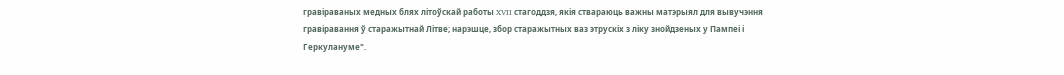гравіраваных медных блях літоўскай работы XVII стагоддзя, якія ствараюць важны матэрыял для вывучэння гравіравання ў старажытнай Літве; нарэшце, збор старажытных ваз этрускіх з ліку знойдзеных у Пампеі і Геркулануме".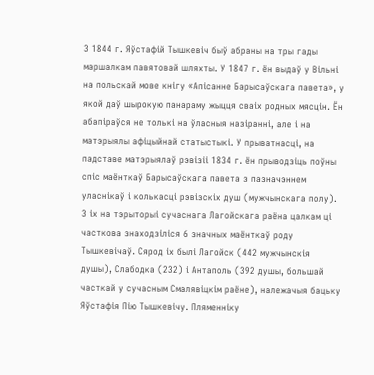З 1844 г. Яўстафій Тышкевіч быў абраны на тры гады маршалкам павятовай шляхты. У 1847 г. ён выдаў у Вільні на польскай мове кнігу «Апісанне Барысаўскага павета», у якой даў шырокую панараму жыцця сваіх родных мясцін. Ён абапіраўся не толькі на ўласныя назіранні, але і на матэрыялы афіцыйнай статыстыкі. У прыватнасці, на падставе матэрыялаў рэвізіі 1834 г. ён прыводзіць поўны спіс маёнткаў Барысаўскага павета з пазначэннем уласнікаў і колькасці рэвізскіх душ (мужчынскага полу). З іх на тэрыторыі сучаснага Лагойскага раёна цалкам ці часткова знаходзіліся 6 значных маёнткаў роду Тышкевічаў. Сярод іх былі Лагойск (442 мужчынскія душы), Слабодка (232) і Антаполь (392 душы, большай часткай у сучасным Смалявіцкім раёне), належачыя бацьку Яўстафія Пію Тышкевічу. Пляменніку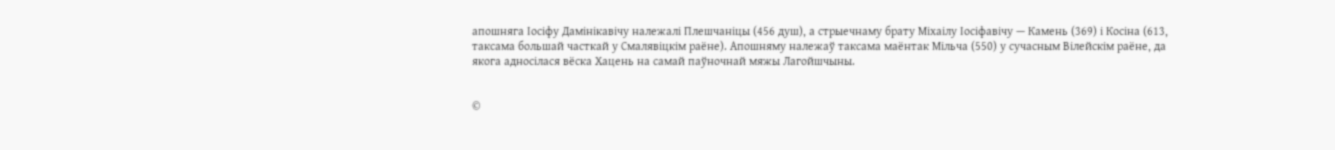апошняга Іосіфу Дамінікавічу належалі Плешчаніцы (456 душ), а стрыечнаму брату Міхаілу Іосіфавічу — Камень (369) і Косіна (613, таксама большай часткай у Смалявіцкім раёне). Апошняму належаў таксама маёнтак Мільча (550) у сучасным Вілейскім раёне, да якога адносілася вёска Хацень на самай паўночнай мяжы Лагойшчыны.


©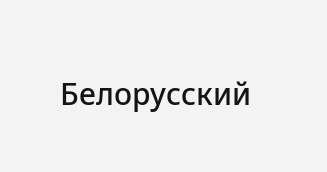Белорусский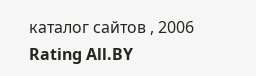каталог сайтов , 2006
Rating All.BY